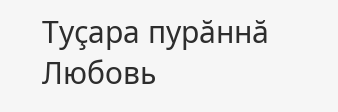Туçара пурăннă Любовь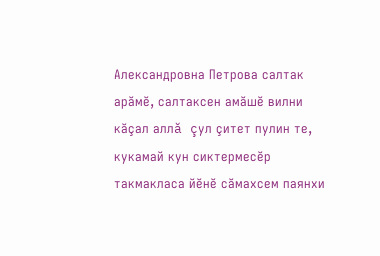Александровна Петрова салтак арăмĕ, салтаксен амăшĕ вилни кăçал аллă çул çитет пулин те, кукамай кун сиктермесĕр такмакласа йĕнĕ сăмахсем паянхи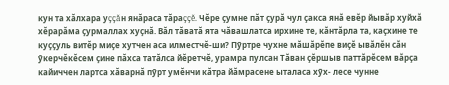кун та хăлхара уççăн янăраса тăраççĕ. Чĕре çумне пăт çурă чул çакса янă евĕр йывăр хуйхă хĕрарăма çурмаллах хуçнă. Вăл тăватă ята чăвашлатса ирхине те, кăнтăрла та, каçхине те куççуль витĕр миçе хутчен аса илместчĕ-ши? Пỹртре чухне мăшăрĕпе виçĕ ывăлĕн сăн ỹкерчĕкĕсем çине пăхса татăлса йĕретчĕ, урамра пулсан Тăван çĕршыв паттăрĕсем вăрçа кайиччен лартса хăварнă пỹрт умĕнчи кăтра йăмрасене ыталаса хỹх- лесе чунне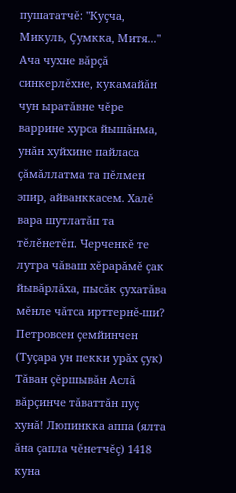пушататчĕ: "Куçча, Микуль, Çумкка, Митя..."
Ача чухне вăрçă синкерлĕхне, кукамайăн чун ыратăвне чĕре варрине хурса йышăнма, унăн хуйхине пайласа çăмăллатма та пĕлмен эпир, айванккасем. Халĕ вара шутлатăп та тĕлĕнетĕп. Черченкĕ те лутра чăваш хĕрарăмĕ çак йывăрлăха, пысăк çухатăва мĕнле чăтса ирттернĕ-ши? Петровсен çемйинчен (Туçара ун пекки урăх çук) Тăван çĕршывăн Аслă вăрçинче тăваттăн пуç хунă! Люпинкка аппа (ялта ăна çапла чĕнетчĕç) 1418 куна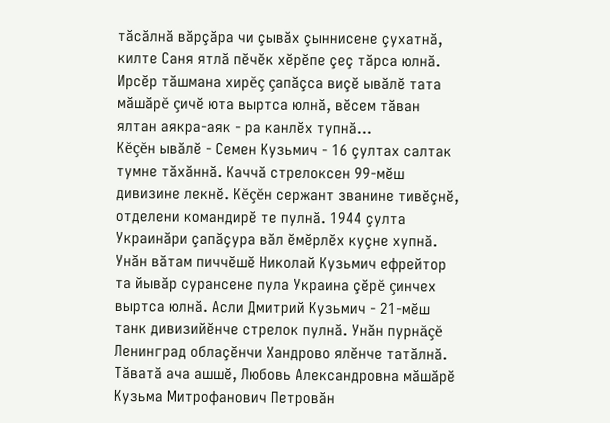тăсăлнă вăрçăра чи çывăх çыннисене çухатнă, килте Саня ятлă пĕчĕк хĕрĕпе çеç тăрса юлнă. Ирсĕр тăшмана хирĕç çапăçса виçĕ ывăлĕ тата мăшăрĕ çичĕ юта выртса юлнă, вĕсем тăван ялтан аякра-аяк - ра канлĕх тупнă...
Кĕçĕн ывăлĕ - Семен Кузьмич - 16 çултах салтак тумне тăхăннă. Каччă стрелоксен 99-мĕш дивизине лекнĕ. Кĕçĕн сержант званине тивĕçнĕ, отделени командирĕ те пулнă. 1944 çулта Украинăри çапăçура вăл ĕмĕрлĕх куçне хупнă. Унăн вăтам пиччĕшĕ Николай Кузьмич ефрейтор та йывăр сурансене пула Украина çĕрĕ çинчех выртса юлнă. Асли Дмитрий Кузьмич - 21-мĕш танк дивизийĕнче стрелок пулнă. Унăн пурнăçĕ Ленинград облаçĕнчи Хандрово ялĕнче татăлнă.
Тăватă ача ашшĕ, Любовь Александровна мăшăрĕ Кузьма Митрофанович Петровăн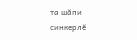та шăпи синкерлĕ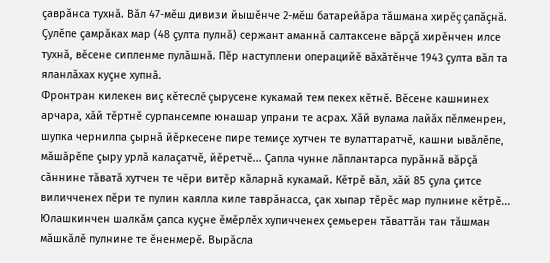çаврăнса тухнă. Вăл 47-мĕш дивизи йышĕнче 2-мĕш батарейăра тăшмана хирĕç çапăçнă. Çулĕпе çамрăках мар (48 çулта пулнă) сержант аманнă салтаксене вăрçă хирĕнчен илсе тухнă, вĕсене сипленме пулăшнă. Пĕр наступлени операцийĕ вăхăтĕнче 1943 çулта вăл та яланлăхах куçне хупнă.
Фронтран килекен виç кĕтеслĕ çырусене кукамай тем пекех кĕтнĕ. Вĕсене кашнинех арчара, хăй тĕртнĕ сурпансемпе юнашар упрани те асрах. Хăй вулама лайăх пĕлменрен, шупка чернилпа çырнă йĕркесене пире темиçе хутчен те вулаттаратчĕ, кашни ывăлĕпе, мăшăрĕпе çыру урлă калаçатчĕ, йĕретчĕ... Çапла чунне лăплантарса пурăннă вăрçă сăннине тăватă хутчен те чĕри витĕр кăларнă кукамай. Кĕтрĕ вăл, хăй 85 çула çитсе виличченех пĕри те пулин каялла киле таврăнасса, çак хыпар тĕрĕс мар пулнине кĕтрĕ... Юлашкинчен шалкăм çапса куçне ĕмĕрлĕх хупичченех çемьерен тăваттăн тан тăшман мăшкăлĕ пулнине те ĕненмерĕ. Вырăсла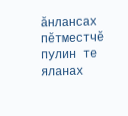ăнлансах пĕтместчĕ пулин те яланах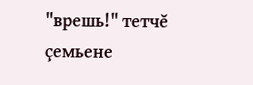"врешь!" тетчĕ çемьене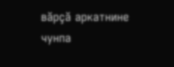вăрçă аркатнине чунпа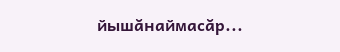йышăнаймасăр...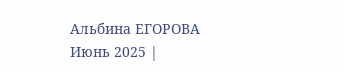Альбина ЕГОРОВА
Июнь 2025 |